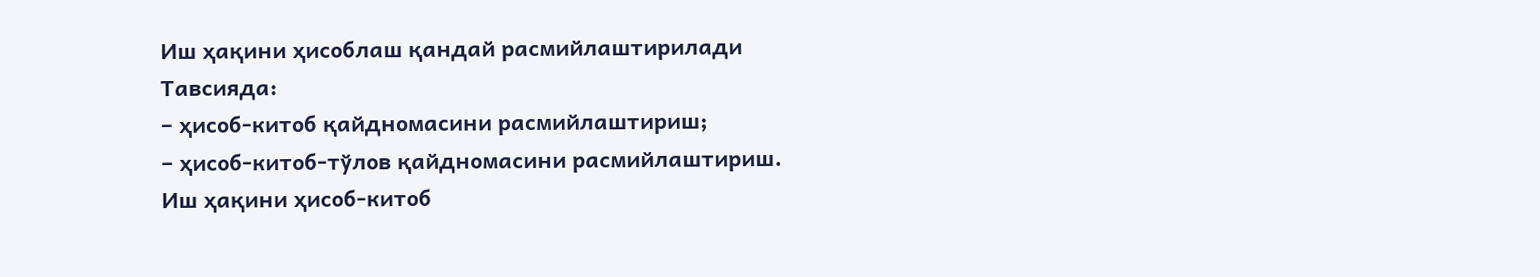Иш ҳақини ҳисоблаш қандай расмийлаштирилади
Тавсияда:
– ҳисоб-китоб қайдномасини расмийлаштириш;
– ҳисоб-китоб-тўлов қайдномасини расмийлаштириш.
Иш ҳақини ҳисоб-китоб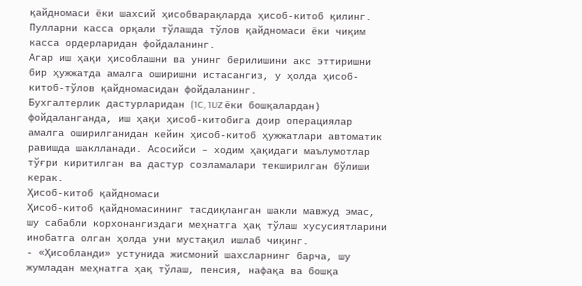қайдномаси ёки шахсий ҳисобварақларда ҳисоб-китоб қилинг. Пулларни касса орқали тўлашда тўлов қайдномаси ёки чиқим касса ордерларидан фойдаланинг.
Агар иш ҳақи ҳисоблашни ва унинг берилишини акс эттиришни бир ҳужжатда амалга оширишни истасангиз, у ҳолда ҳисоб-китоб-тўлов қайдномасидан фойдаланинг.
Бухгалтерлик дастурларидан (1C, 1UZ ёки бошқалардан) фойдаланганда, иш ҳақи ҳисоб-китобига доир операциялар амалга оширилганидан кейин ҳисоб-китоб ҳужжатлари автоматик равишда шаклланади. Асосийси – ходим ҳақидаги маълумотлар тўғри киритилган ва дастур созламалари текширилган бўлиши керак.
Ҳисоб-китоб қайдномаси
Ҳисоб-китоб қайдномасининг тасдиқланган шакли мавжуд эмас, шу сабабли корхонангиздаги меҳнатга ҳақ тўлаш хусусиятларини инобатга олган ҳолда уни мустақил ишлаб чиқинг.
- «Ҳисобланди» устунида жисмоний шахсларнинг барча, шу жумладан меҳнатга ҳақ тўлаш, пенсия, нафақа ва бошқа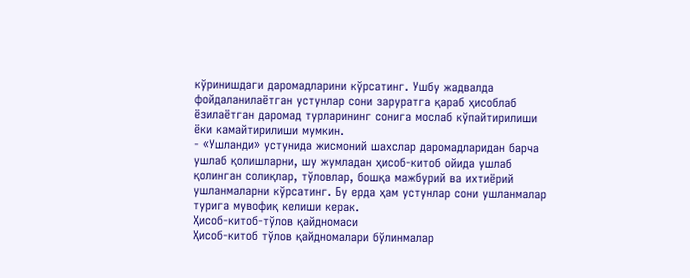кўринишдаги даромадларини кўрсатинг. Ушбу жадвалда фойдаланилаётган устунлар сони заруратга қараб ҳисоблаб ёзилаётган даромад турларининг сонига мослаб кўпайтирилиши ёки камайтирилиши мумкин.
- «Ушланди» устунида жисмоний шахслар даромадларидан барча ушлаб қолишларни, шу жумладан ҳисоб-китоб ойида ушлаб қолинган солиқлар, тўловлар, бошқа мажбурий ва ихтиёрий ушланмаларни кўрсатинг. Бу ерда ҳам устунлар сони ушланмалар турига мувофиқ келиши керак.
Ҳисоб-китоб-тўлов қайдномаси
Ҳисоб-китоб тўлов қайдномалари бўлинмалар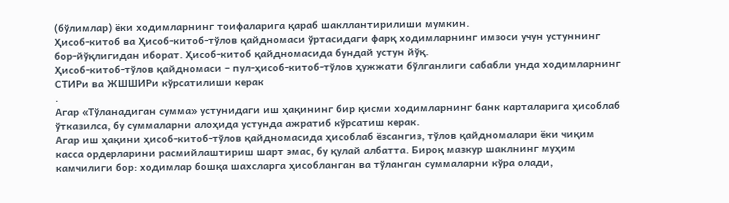(бўлимлар) ёки ходимларнинг тоифаларига қараб шакллантирилиши мумкин.
Ҳисоб-китоб ва Ҳисоб-китоб-тўлов қайдномаси ўртасидаги фарқ ходимларнинг имзоси учун устуннинг бор-йўқлигидан иборат. Ҳисоб-китоб қайдномасида бундай устун йўқ.
Ҳисоб-китоб-тўлов қайдномаси – пул-ҳисоб-китоб-тўлов ҳужжати бўлганлиги сабабли унда ходимларнинг СТИРи ва ЖШШИРи кўрсатилиши керак
.
Агар «Тўланадиган сумма» устунидаги иш ҳақининг бир қисми ходимларнинг банк карталарига ҳисоблаб ўтказилса, бу суммаларни алоҳида устунда ажратиб кўрсатиш керак.
Агар иш ҳақини ҳисоб-китоб-тўлов қайдномасида ҳисоблаб ёзсангиз, тўлов қайдномалари ёки чиқим касса ордерларини расмийлаштириш шарт эмас, бу қулай албатта. Бироқ мазкур шаклнинг муҳим камчилиги бор: ходимлар бошқа шахсларга ҳисобланган ва тўланган суммаларни кўра олади,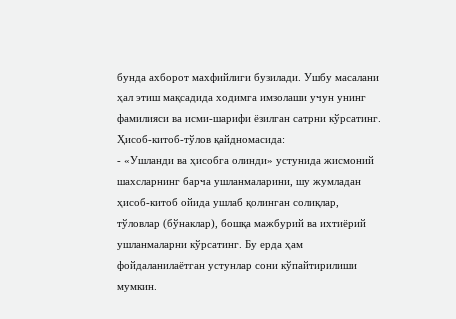бунда ахборот махфийлиги бузилади. Ушбу масалани ҳал этиш мақсадида ходимга имзолаши учун унинг фамилияси ва исми-шарифи ёзилган сатрни кўрсатинг.
Ҳисоб-китоб-тўлов қайдномасида:
- «Ушланди ва ҳисобга олинди» устунида жисмоний шахсларнинг барча ушланмаларини, шу жумладан ҳисоб-китоб ойида ушлаб қолинган солиқлар, тўловлар (бўнаклар), бошқа мажбурий ва ихтиёрий ушланмаларни кўрсатинг. Бу ерда ҳам фойдаланилаётган устунлар сони кўпайтирилиши мумкин.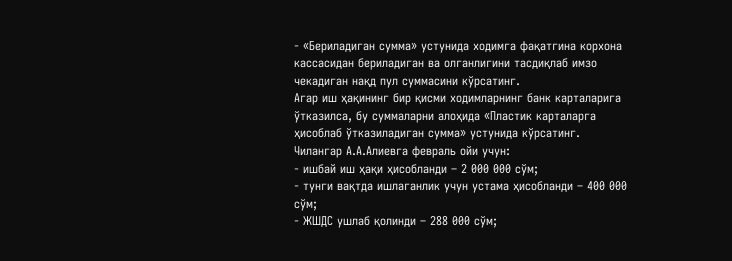- «Бериладиган сумма» устунида ходимга фақатгина корхона кассасидан бериладиган ва олганлигини тасдиқлаб имзо чекадиган нақд пул суммасини кўрсатинг.
Агар иш ҳақининг бир қисми ходимларнинг банк карталарига ўтказилса, бу суммаларни алоҳида «Пластик карталарга ҳисоблаб ўтказиладиган сумма» устунида кўрсатинг.
Чилангар А.А.Алиевга февраль ойи учун:
- ишбай иш ҳақи ҳисобланди – 2 000 000 сўм;
- тунги вақтда ишлаганлик учун устама ҳисобланди – 400 000 сўм;
- ЖШДС ушлаб қолинди – 288 000 сўм;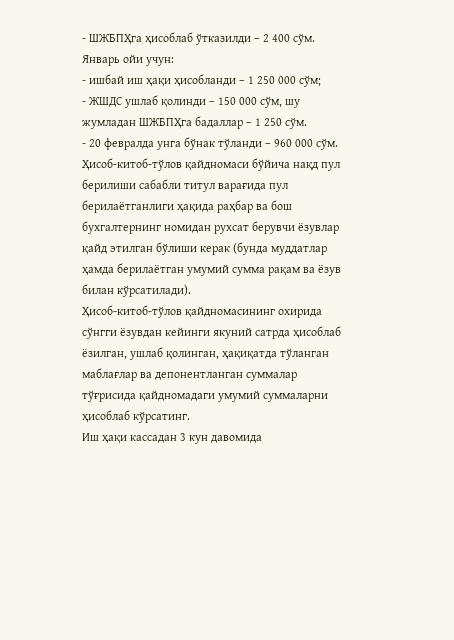- ШЖБПҲга ҳисоблаб ўтказилди – 2 400 сўм.
Январь ойи учун:
- ишбай иш ҳақи ҳисобланди – 1 250 000 сўм;
- ЖШДС ушлаб қолинди – 150 000 сўм, шу жумладан ШЖБПҲга бадаллар – 1 250 сўм.
- 20 февралда унга бўнак тўланди – 960 000 сўм.
Ҳисоб-китоб-тўлов қайдномаси бўйича нақд пул берилиши сабабли титул варағида пул берилаётганлиги ҳақида раҳбар ва бош бухгалтернинг номидан рухсат берувчи ёзувлар қайд этилган бўлиши керак (бунда муддатлар ҳамда берилаётган умумий сумма рақам ва ёзув билан кўрсатилади).
Ҳисоб-китоб-тўлов қайдномасининг охирида сўнгги ёзувдан кейинги якуний сатрда ҳисоблаб ёзилган, ушлаб қолинган, ҳақиқатда тўланган маблағлар ва депонентланган суммалар тўғрисида қайдномадаги умумий суммаларни ҳисоблаб кўрсатинг.
Иш ҳақи кассадан 3 кун давомида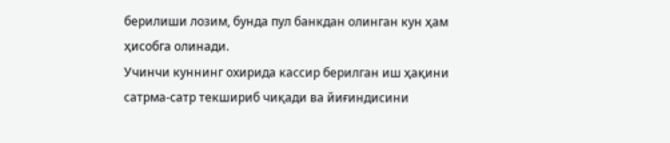берилиши лозим, бунда пул банкдан олинган кун ҳам ҳисобга олинади.
Учинчи куннинг охирида кассир берилган иш ҳақини сатрма-сатр текшириб чиқади ва йиғиндисини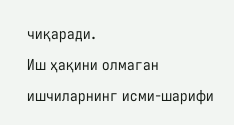чиқаради.
Иш ҳақини олмаган ишчиларнинг исми-шарифи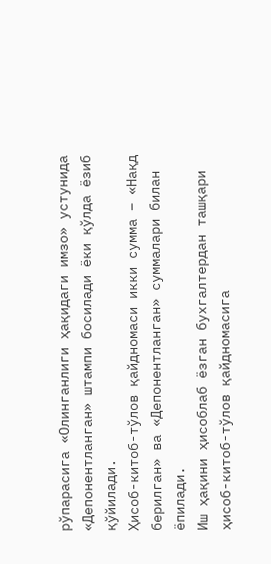рўпарасига «Олинганлиги ҳақидаги имзо» устунида «Депонентланган» штампи босилади ёки қўлда ёзиб қўйилади.
Ҳисоб-китоб-тўлов қайдномаси икки сумма – «Нақд берилган» ва «Депонентланган» суммалари билан ёпилади.
Иш ҳақини ҳисоблаб ёзган бухгалтердан ташқари ҳисоб-китоб-тўлов қайдномасига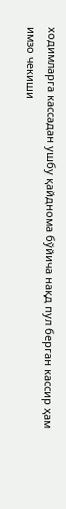ходимларга кассадан ушбу қайднома бўйича нақд пул берган кассир ҳам имзо чекиши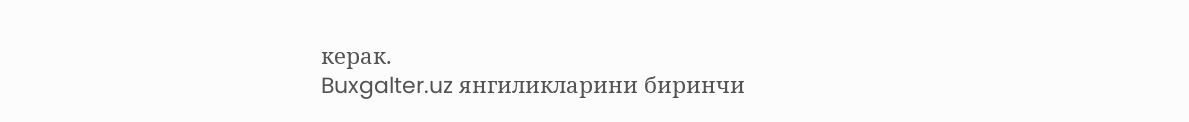керак.
Buxgalter.uz янгиликларини биринчи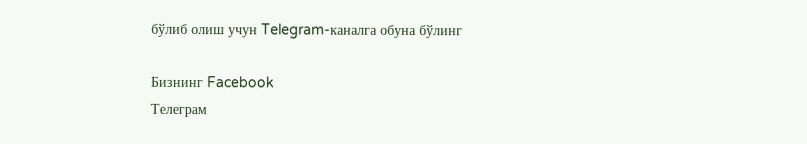бўлиб олиш учун Telegram-каналга обуна бўлинг

Бизнинг Facebook
Телеграм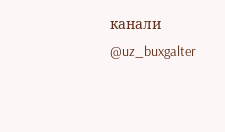канали @uz_buxgalter